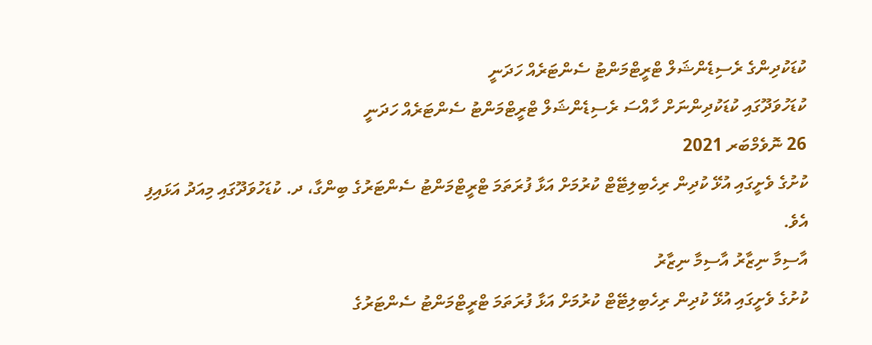ކުޑަކުދިންގެ ރެސިޑެންޝަލް ޓްރީޓްމަންޓު ސެންޓަރެއް ހަދަނީ
ކުޑަހުވަދޫގައި ކުޑަކުދިންނަށް ހާއްސަ ރެސިޑެންޝަލް ޓްރީޓްމަންޓު ސެންޓަރެއް ހަދަނީ
26 ނޮވެމްބަރ 2021
ކުށުގެ ވެށީގައި އުޅޭ ކުދިން ރިހެބިލިޓޭޓް ކުރުމަށް އަޅާ ފުރަތަމަ ޓްރީޓްމަންޓު ސެންޓަރުގެ ބިންގާ، ދ. ކުޑަހުވަދޫގައި މިއަދު އަޅައިފި އެވެ.
އާސިމާ ނިޒާރު އާސިމާ ނިޒާރު
ކުށުގެ ވެށީގައި އުޅޭ ކުދިން ރިހެބިލިޓޭޓް ކުރުމަށް އަޅާ ފުރަތަމަ ޓްރީޓްމަންޓު ސެންޓަރުގެ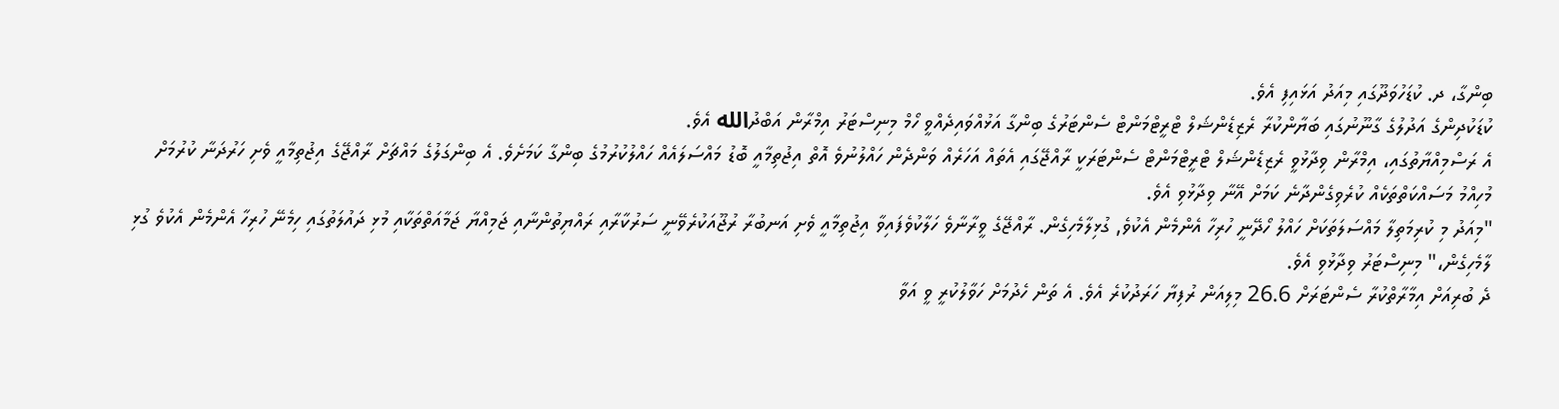ބިންގާ، ދ. ކުޑަހުވަދޫގައި މިއަދު އަޅައިފި އެވެ.
ކުޑަކުދިންގެ އަދުލުގެ ގާނޫނުގައި ބަޔާންކުރާ ރެޒިޑެންޝަލް ޓްރީޓްމަންޓް ސެންޓަރުގެ ބިންގާ އަޅުއްވައިދެއްވީ ހޯމް މިނިސްޓަރު އިމްރާން އަބްދުالله އެވެ.
އެ ރަސްމިއްޔާތުގައި، އިމްރާން ވިދާޅުވީ ރެޒިޑެންޝަލް ޓްރީޓްމަންޓް ސެންޓަރަކީ ރާއްޖޭގައި އެތައް އަހަރެއް ވަންދެން ހައްލުނުވެ އޮތް އިޖުތިމާއީ ބޮޑު މައްސަލައެއް ހައްލުކުރުމުގެ ބިންގާ ކަމަށެވެ. އެ ބިންގަލުގެ މައްޗަށް ރާއްޖޭގެ އިޖުތިމާއީ ވެށި ހަރުދަނާ ކުރުމަށް މުހިއްމު މަސައްކަތްތަކެއް ކުރެވިގެންދާނެ ކަމަށް އޭނާ ވިދާޅުވި އެވެ.
"މިއަދު މި ކުރިމަތިލާ މައްސަލަތަކަށް ހައްލު ހޯދޭނީ ހުރިހާ އެންމެން އެކުވެ, ގުޅިލާމެހިގެން. ރާއްޖޭގެ ވީރާނާވެ ހަލާކުވެފައިވާ އިޖުތިމާއީ ވެށި އަނބުރާ ރުޖޫއަކުރެވޭނީ ސަރުކާރާއި ރައްޔިތުންނާއި ޖަމިއްޔާ ޖަމާއަތްތަކާއި މުޅި ދައުލަތުގައި ހިމެނޭ ހުރިހާ އެންމެން އެކުވެ ގުޅި ލާމެހިގެން،" މިނިސްޓަރު ވިދާޅުވި އެވެ.
ދެ ބުރިއަށް އިމާރާތްކުރާ ސެންޓަރަށް 26.6 މިލިއަން ރުފިޔާ ހަރަދުކުރެ އެވެ. އެ ތަން ހެދުމަށް ހަވާލުކުރީ ވީ އަވާ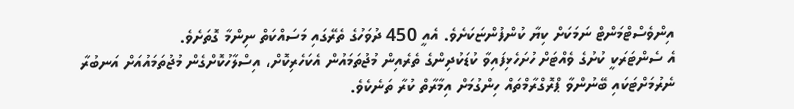އިންވެސްޓްމަންޓް ނަމަކަށް ކިޔާ ކުންފުންޏަކަށެވެ. އެއީ 450 ދުވަހުގެ ތެރޭގައި މަސައްކަތް ނިންމާ ގޮތަށެވެ.
އެ ސެންޓަރަކީ ކުށުގެ ވެއްޓަށް ހުށަހެޅިފައިވާ ކުޑަކުދިންގެ ތެރެއިން މުޖުތަމައުން އެކަހެރިކޮށް، އިސްލާހުކޮށްގެން މުޖުތަމައުއަށް އަނބުރާ ނެރުމަށްޓަކައި ބޭނުންވާ ޕްރޮގްރާމްތައް ހިންގުމަށް އިމާރާތް ކުރާ ތަނެކެވެ.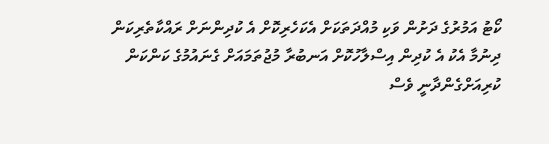ކޯޓު އަމުރުގެ ދަށުން ވަކި މުއްދަތަކަށް އެކަހެރިކޮށް އެ ކުދިންނަށް ރައްކާތެރިކަން ދިނުމާ އެކު އެ ކުދިން އިސްލާހުކޮށް އަނބުރާ މުޖުތަމައަށް ގެނައުމުގެ ކަންކަން ކުރިއަށްގެންދާނީ ވެސް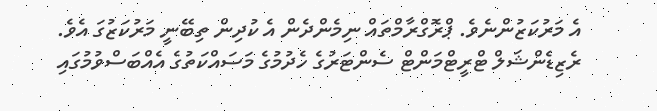އެ މަރުކަޒުންނެވެ. ޕްރޮގްރާމްތައް ނިމެންދެން އެ ކުދިން ތިބޭނީ މަރުކަޒުގަ އެވެ.
ރެޒިޑެންޝަލް ޓްރީޓްމަންޓް ސެންޓަރުގެ ހެދުމުގެ މަސައްކަތުގެ އެއްބަސްވުމުގައި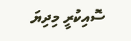ސޮއިކުރީ މިދިޔަ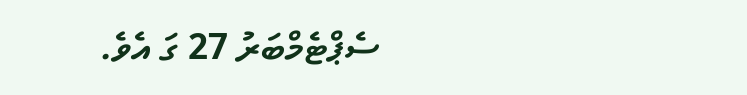ސެޕްޓެމްބަރު 27 ގަ އެވެ.